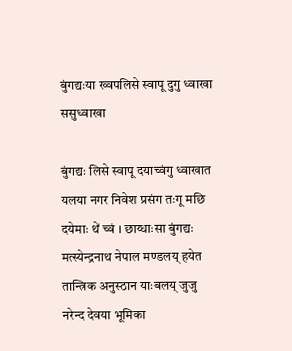बुंगद्यःया ख्वपलिसे स्वापू दुगु ध्वाखा ससुध्वाखा

बुंगद्यः लिसे स्वापू दयाच्वंगु ध्वाखात यलया नगर निवेश प्रसंग तःगू मछि दयेमाः थें च्वं । छाय्धाःसा बुंगद्यः मत्स्येन्द्रनाथ नेपाल मण्डलय् हयेत तान्त्रिक अनुस्ठान याःबलय् जुजु नरेन्द देवया भूमिका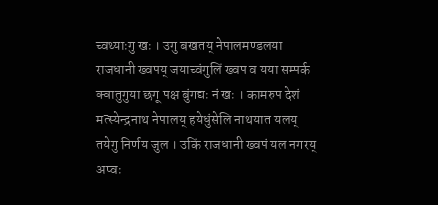च्वथ्याःगु खः । उगु बखतय् नेपालमण्डलया राजधानी ख्वपय् जयाच्वंगुलिं ख्वप व यया सम्पर्क क्वातुगुया छगू पक्ष बुंगद्यः नं खः । कामरुप देशं मत्स्येन्द्रनाथ नेपालय् हयेधुंसेलि नाथयात यलय् तयेगु निर्णय जुल । उकिं राजधानी ख्वपं यल नगरय् अप्वः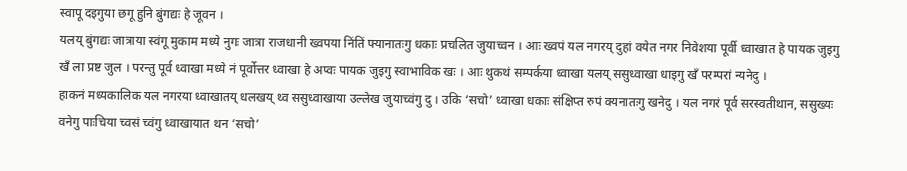स्वापू दइगुया छगू हुनि बुंगद्यः हे जूवन ।
यलय् बुंगद्यः जात्राया स्वंगू मुकाम मध्ये नुगः जात्रा राजधानी ख्वपया निंतिं फ्यानातःगु धकाः प्रचलित जुयाच्वन । आः ख्वपं यल नगरय् दुहां वयेत नगर निवेशया पूर्वी ध्वाखात हे पायक जुइगु खँ ला प्रष्ट जुल । परन्तु पूर्व ध्वाखा मध्ये नं पूर्वोत्तर ध्वाखा हे अप्वः पायक जुइगु स्वाभाविक खः । आः थुकथं सम्पर्कया ध्वाखा यलय् ससुध्वाखा धाइगु खँ परम्परां न्यनेदु ।
हाकनं मध्यकालिक यल नगरया ध्वाखातय् धलखय् थ्व ससुध्वाखाया उल्लेख जुयाच्वंगु दु । उकि ‘सचो’ ध्वाखा धकाः संक्षिप्त रुपं क्यनातःगु खनेदु । यल नगरं पूर्व सरस्वतीथान, ससुख्यः वनेगु पाःचिया च्वसं च्वंगु ध्वाखायात थन ‘सचो’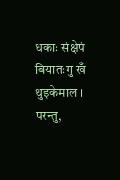धकाः संक्षेपं बियातःगु खँ थुइकेमाल ।
परन्तु,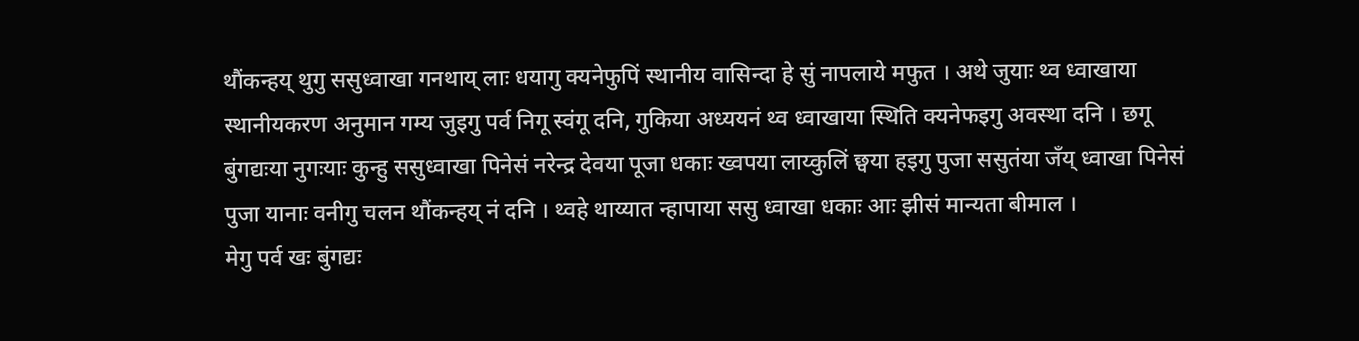थौंकन्हय् थुगु ससुध्वाखा गनथाय् लाः धयागु क्यनेफुपिं स्थानीय वासिन्दा हे सुं नापलाये मफुत । अथे जुयाः थ्व ध्वाखाया स्थानीयकरण अनुमान गम्य जुइगु पर्व निगू स्वंगू दनि, गुकिया अध्ययनं थ्व ध्वाखाया स्थिति क्यनेफइगु अवस्था दनि । छगू बुंगद्यःया नुगःयाः कुन्हु ससुध्वाखा पिनेसं नरेन्द्र देवया पूजा धकाः ख्वपया लाय्कुलिं छ्वया हइगु पुजा ससुतंया जँय् ध्वाखा पिनेसं पुजा यानाः वनीगु चलन थौंकन्हय् नं दनि । थ्वहे थाय्यात न्हापाया ससु ध्वाखा धकाः आः झीसं मान्यता बीमाल ।
मेगु पर्व खः बुंगद्यः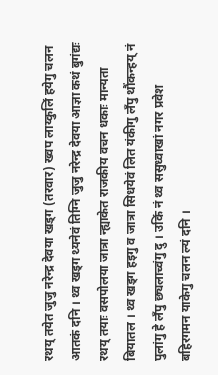रथय् तयेत जुजु नरेन्द्र देवया खड्ग (तरवार) ख्वप लाय्कुलिं हयेगु चलन आतकं दनि । थ्व खड्ग थ्यनेवं तिग्नि जुजु नरेन्द्र देवया आज्ञा कथं बुगंद्यः रथय् तयाः वसपोलया जात्रा न्ह्याकेत राजकीय वचन धकाः मान्यता बियातल । थ्व खड्ग हइगु व जात्रा सिधयेवं लित यंकीगु लँपु थौंकन्हय् नं पुलांगु हे लँपु छ्यलाच्वंगु दु । उकिं नं थ्व ससुध्वाखां नगर प्रवेश बहिरगमन याकेगु चलन ल्यं दनि ।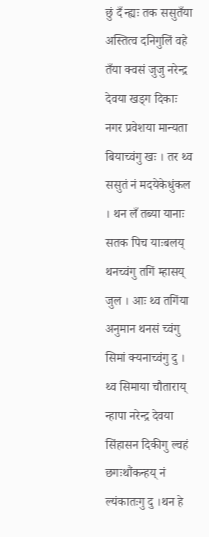छुं दँ न्ह्यः तक ससुतँया अस्तित्व दनिगुलिं वहे तँया क्वसं जुजु नरेन्द्र देवया खड्ग दिकाः नगर प्रवेशया मान्यता बियाच्वंगु खः । तर थ्व ससुतं नं मदयेकेधुंकल । थन लँ तब्या यानाः सतक पिच याःबलय् थनच्वंगु तगिं म्हासय् जुल । आः थ्व तगिंया अनुमान थनसं च्वंगु सिमां क्यनाच्वंगु दु । थ्व सिमाया चौताराय् न्हापा नरेन्द्र देवया सिंहासन दिकीगु ल्वहं छगःथौंकन्हय् नं ल्यंकातःगु दु ।थन हे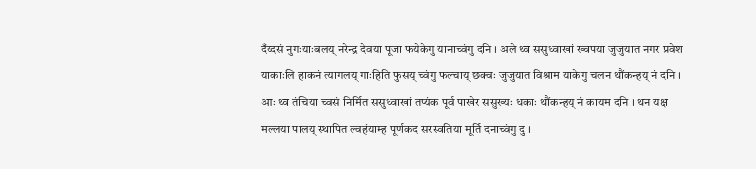दँय्दसं नुगःयाःबलय् नरेन्द्र देवया पूजा फयेकेगु यानाच्वंगु दनि । अले थ्व ससुध्वाखां ख्वपया जुजुयात नगर प्रवेश याकाःलि हाकनं त्यागलय् गाःहिति फुसय् च्वंगु फल्चाय् छक्वः जुजुयात विश्राम याकेगु चलन थौंकन्हय् नं दनि ।
आः थ्व तंचिया च्वसं निर्मित ससुध्वाखां तप्यंक पूर्व पाखेर ससुख्यः धकाः थौंकन्हय् नं कायम दनि । थन यक्ष मल्लया पालय् स्थापित ल्वहंयाम्ह पूर्णकद सरस्वतिया मूर्ति दनाच्वंगु दु ।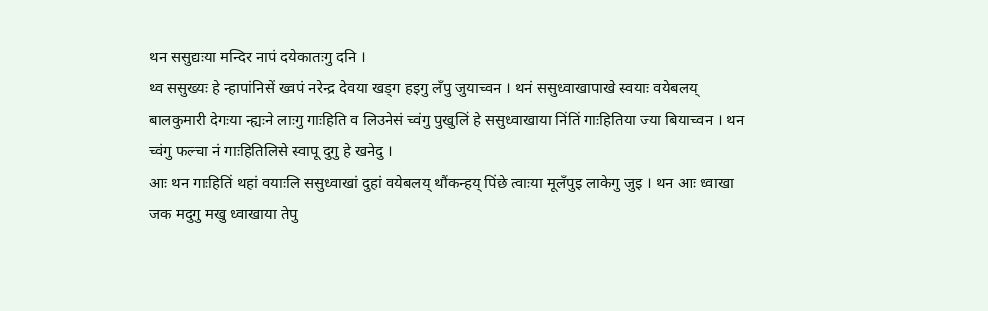थन ससुद्यःया मन्दिर नापं दयेकातःगु दनि ।
थ्व ससुख्यः हे न्हापांनिसें ख्वपं नरेन्द्र देवया खड्ग हइगु लँपु जुयाच्वन । थनं ससुध्वाखापाखे स्वयाः वयेबलय् बालकुमारी देगःया न्ह्यःने लाःगु गाःहिति व लिउनेसं च्वंगु पुखुलिं हे ससुध्वाखाया निंतिं गाःहितिया ज्या बियाच्वन । थन च्वंगु फल्चा नं गाःहितिलिसे स्वापू दुगु हे खनेदु ।
आः थन गाःहितिं थहां वयाःलि ससुध्वाखां दुहां वयेबलय् थौंकन्हय् पिंछे त्वाःया मूलँपुइ लाकेगु जुइ । थन आः ध्वाखा जक मदुगु मखु ध्वाखाया तेपु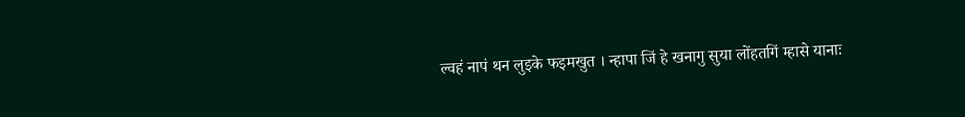ल्वहं नापं थन लुइके फइमखुत । न्हापा जिं हे खनागु सुया लोंहतगिं म्हासे यानाः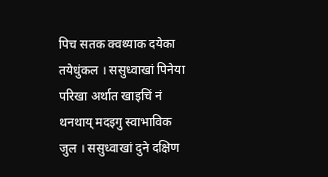पिच सतक क्वथ्याक दयेका तयेधुंकल । ससुध्वाखां पिनेया परिखा अर्थात खाइचिं नं थनथाय् मदइगु स्वाभाविक जुल । ससुध्वाखां दुने दक्षिण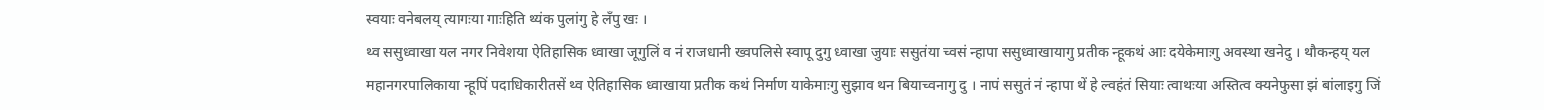स्वयाः वनेबलय् त्यागःया गाःहिति थ्यंक पुलांगु हे लँपु खः ।
थ्व ससुध्वाखा यल नगर निवेशया ऐतिहासिक ध्वाखा जूगुलिं व नं राजधानी ख्वपलिसे स्वापू दुगु ध्वाखा जुयाः ससुतंया च्वसं न्हापा ससुध्वाखायागु प्रतीक न्हूकथं आः दयेकेमाःगु अवस्था खनेदु । थौकन्हय् यल महानगरपालिकाया न्हूपिं पदाधिकारीतसें थ्व ऐतिहासिक ध्वाखाया प्रतीक कथं निर्माण याकेमाःगु सुझाव थन बियाच्वनागु दु । नापं ससुतं नं न्हापा थें हे ल्वहंतं सियाः त्वाथःया अस्तित्व क्यनेफुसा झं बांलाइगु जिं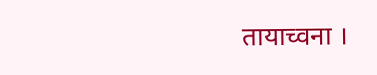तायाच्वना ।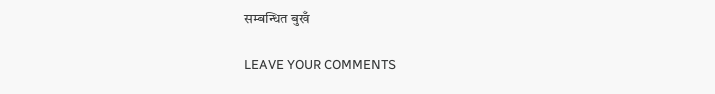सम्बन्धित बुखँ

LEAVE YOUR COMMENTS